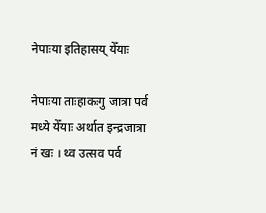नेपाःया इतिहासय् येँयाः

नेपाःया ताःहाकःगु जात्रा पर्व मध्ये येँयाः अर्थात इन्द्रजात्रा नं खः । थ्व उत्सव पर्व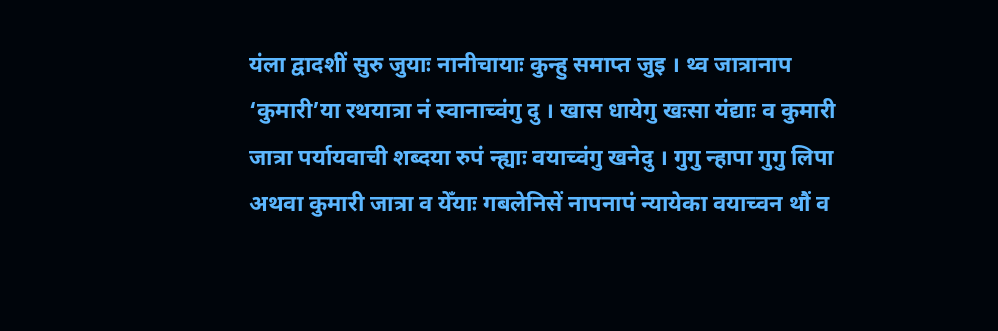यंला द्वादशीं सुरु जुयाः नानीचायाः कुन्हु समाप्त जुइ । थ्व जात्रानाप ‘कुमारी’या रथयात्रा नं स्वानाच्वंगु दु । खास धायेगु खःसा यंद्याः व कुमारी जात्रा पर्यायवाची शब्दया रुपं न्ह्याः वयाच्वंगु खनेदु । गुगु न्हापा गुगु लिपा अथवा कुमारी जात्रा व येँयाः गबलेनिसें नापनापं न्यायेका वयाच्वन थौं व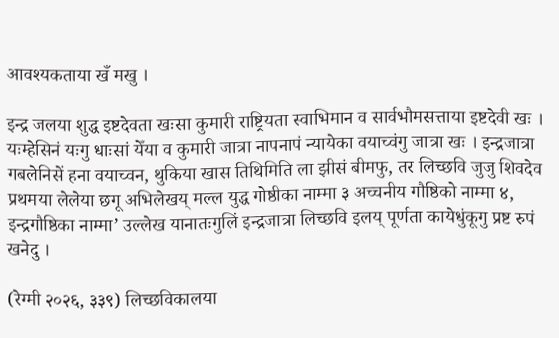आवश्यकताया खँ मखु ।

इन्द्र जलया शुद्ध इष्टदेवता खःसा कुमारी राष्ट्रियता स्वाभिमान व सार्वभौमसत्ताया इष्टदेवी खः । यःम्हेसिनं यःगु धाःसां येँया व कुमारी जात्रा नापनापं न्यायेका वयाच्वंगु जात्रा खः । इन्द्रजात्रा गबलेनिसें हना वयाच्वन, थुकिया खास तिथिमिति ला झीसं बीमफु, तर लिच्छवि जुजु शिवदेव प्रथमया लेलेया छगू अभिलेखय् मल्ल युद्ध गोष्ठीका नाम्मा ३ अच्चनीय गौष्ठिको नाम्मा ४, इन्द्रगौष्ठिका नाम्मा’ उल्लेख यानातःगुलिं इन्द्रजात्रा लिच्छवि इलय् पूर्णता कायेधुंकूगु प्रष्ट रुपं खनेदु ।

(रेग्मी २०२६, ३३९) लिच्छविकालया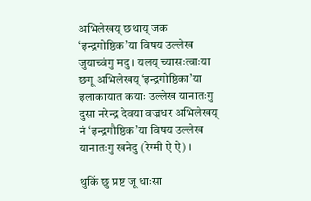अभिलेखय् छथाय् जक ‘इन्द्रगोष्ठिक’या विषय उल्लेख जुयाच्वंगु मदु । यलय् च्यासःत्वाःया छगू अभिलेखय् ‘इन्द्रगोष्ठिका’या इलाकायात कयाः उल्लेख यानातःगु दुसा नरेन्द्र देवया वज्रधर अभिलेखय् नं ‘इन्द्रगौष्ठिक’या विषय उल्लेख यानातःगु खनेदु (रेग्मी ऐ ऐ) ।

थुकिं छु प्रष्ट जू धाःसा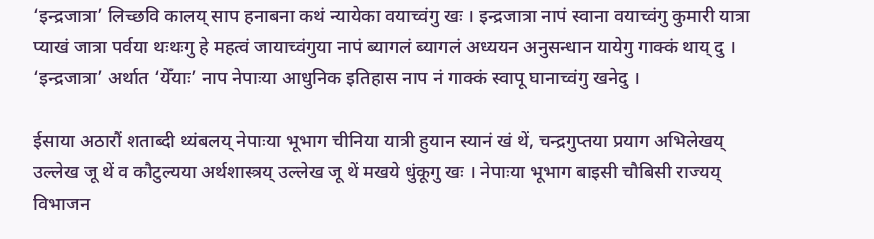‘इन्द्रजात्रा’ लिच्छवि कालय् साप हनाबना कथं न्यायेका वयाच्वंगु खः । इन्द्रजात्रा नापं स्वाना वयाच्वंगु कुमारी यात्रा प्याखं जात्रा पर्वया थःथःगु हे महत्वं जायाच्वंगुया नापं ब्यागलं ब्यागलं अध्ययन अनुसन्धान यायेगु गाक्कं थाय् दु । ‘इन्द्रजात्रा’ अर्थात ‘येँयाः’ नाप नेपाःया आधुनिक इतिहास नाप नं गाक्कं स्वापू घानाच्वंगु खनेदु ।

ईसाया अठारौं शताब्दी थ्यंबलय् नेपाःया भूभाग चीनिया यात्री हुयान स्यानं खं थें, चन्द्रगुप्तया प्रयाग अभिलेखय् उल्लेख जू थें व कौटुल्यया अर्थशास्त्रय् उल्लेख जू थें मखये धुंकूगु खः । नेपाःया भूभाग बाइसी चौबिसी राज्यय् विभाजन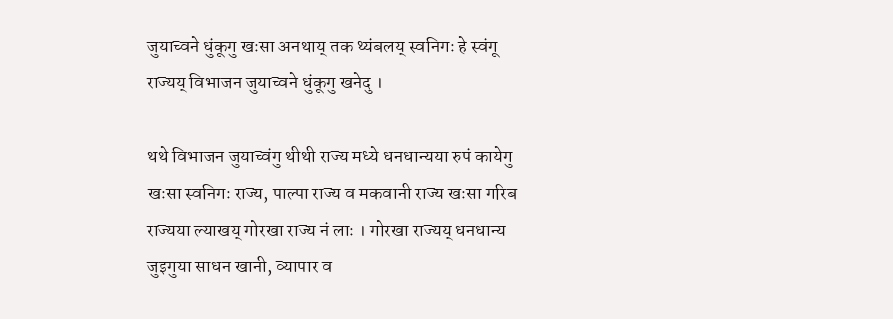जुयाच्वने धुंकूगु खःसा अनथाय् तक थ्यंबलय् स्वनिगः हे स्वंगू राज्यय् विभाजन जुयाच्वने धुंकूगु खनेदु ।

थथे विभाजन जुयाच्वंगु थीथी राज्य मध्ये धनधान्यया रुपं कायेगु खःसा स्वनिगः राज्य, पाल्पा राज्य व मकवानी राज्य खःसा गरिब राज्यया ल्याखय् गोरखा राज्य नं लाः । गोरखा राज्यय् धनधान्य जुइगुया साधन खानी, व्यापार व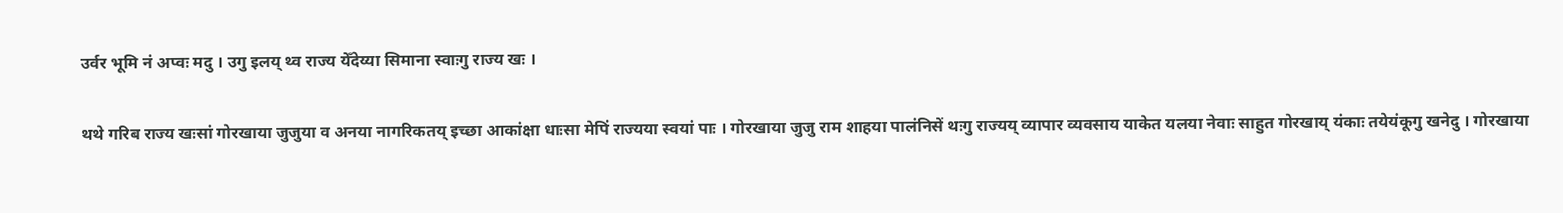उर्वर भूमि नं अप्वः मदु । उगु इलय् थ्व राज्य येँदेय्या सिमाना स्वाःगु राज्य खः ।

थथे गरिब राज्य खःसां गोरखाया जुजुया व अनया नागरिकतय् इच्छा आकांक्षा धाःसा मेपिं राज्यया स्वयां पाः । गोरखाया जुजु राम शाहया पालंनिसें थःगु राज्यय् व्यापार व्यवसाय याकेत यलया नेवाः साहुत गोरखाय् यंकाः तयेयंकूगु खनेदु । गोरखाया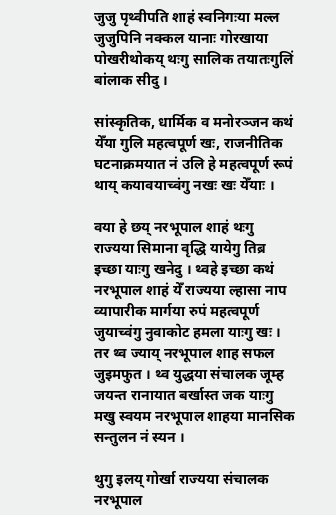जुजु पृथ्वीपति शाहं स्वनिगःया मल्ल जुजुपिनि नक्कल यानाः गोरखाया पोखरीथोकय् थःगु सालिक तयातःगुलिं बांलाक सीदु ।

सांस्कृतिक, धार्मिक व मनोरञ्जन कथं येँया गुलि महत्वपूर्ण खः, राजनीतिक घटनाक्रमयात नं उलि हे महत्वपूर्ण रूपं थाय् कयावयाच्वंगु नखः खः येँयाः ।

वया हे छय् नरभूपाल शाहं थःगु राज्यया सिमाना वृद्धि यायेगु तिब्र इच्छा याःगु खनेदु । थ्वहे इच्छा कथं नरभूपाल शाहं येँ राज्यया ल्हासा नाप व्यापारीक मार्गया रुपं महत्वपूर्ण जुयाच्वंगु नुवाकोट हमला याःगु खः । तर थ्व ज्याय् नरभूपाल शाह सफल जुइमफुत । थ्व युद्धया संचालक जूम्ह जयन्त रानायात बर्खास्त जक याःगु मखु स्वयम नरभूपाल शाहया मानसिक सन्तुलन नं स्यन ।

थुगु इलय् गोर्खा राज्यया संचालक नरभूपाल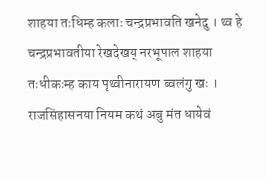शाहया तःधिम्ह कलाः चन्द्रप्रभावति खनेदु । थ्व हे चन्द्रप्रभावतीया रेखदेखय् नरभूपाल शाहया तःधीकःम्ह काय पृथ्वीनारायण ब्वलंगु खः । राजसिंहासनया नियम कथं अबु मंत धायेवं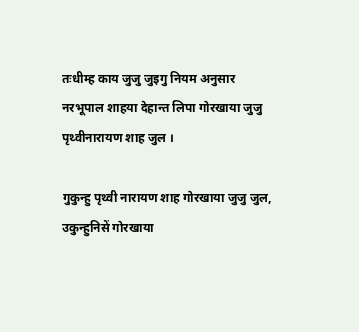तःधीम्ह काय जुजु जुइगु नियम अनुसार नरभूपाल शाहया देहान्त लिपा गोरखाया जुजु पृथ्वीनारायण शाह जुल ।

गुकुन्हु पृथ्वी नारायण शाह गोरखाया जुजु जुल, उकुन्हुनिसें गोरखाया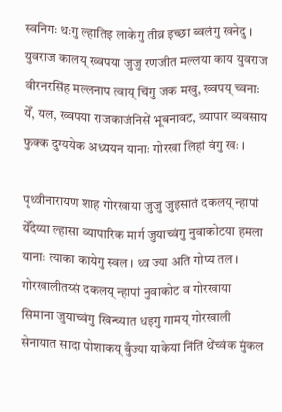स्वनिगः थःगु ल्हातिइ लाकेगु तीव्र इच्छा ब्वलंगु खनेदु । युवराज कालय् ख्वपया जुजु रणजीत मल्लया काय युवराज वीरनरसिंह मल्लनाप त्वाय् चिंगु जक मखु, ख्वपय् च्वनाः येँ, यल, ख्वपया राजकाजंनिसें भूबनावट, व्यापार व्यवसाय फुक्क दुग्ययेक अध्ययन यानाः गोरखा लिहां वंगु खः ।

पृथ्वीनारायण शाह गोरखाया जुजु जुइसातं दकलय् न्हापां येँदेय्या ल्हासा व्यापारिक मार्ग जुयाच्वंगु नुवाकोटया हमला यानाः त्याका कायेगु स्वल । थ्व ज्या अति गोप्य तल । गोरखालीतय्सं दकलय् न्हापां नुवाकोट व गोरखाया सिमाना जुयाच्वंगु खिन्च्यात धइगु गामय् गोरखाली सेनायात सादा पोशाकय् बुँज्या याकेया निंतिं थेंच्वंक मुंकल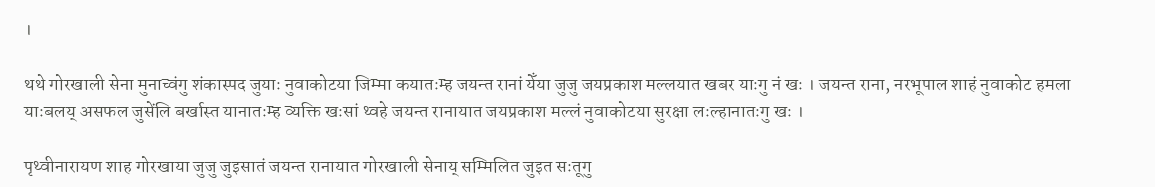।

थथे गोरखाली सेना मुनाच्वंगु शंकास्पद जुयाः नुवाकोटया जिम्मा कयातःम्ह जयन्त रानां येँया जुजु जयप्रकाश मल्लयात खबर याःगु नं खः । जयन्त राना, नरभूपाल शाहं नुवाकोट हमला याःबलय् असफल जुसेंलि बर्खास्त यानातःम्ह व्यक्ति खःसां थ्वहे जयन्त रानायात जयप्रकाश मल्लं नुवाकोटया सुरक्षा लःल्हानातःगु खः ।

पृथ्वीनारायण शाह गोरखाया जुजु जुइसातं जयन्त रानायात गोरखाली सेनाय् सम्मिलित जुइत सःतूगु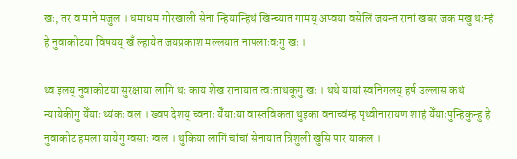खः, तर व माने मजुल । धमाधम गोरखाली सेना न्हियान्हिथं खिन्च्यात गामय् अप्वया वसेलिं जयन्त रानां खबर जक मखु थःम्हं हे नुवाकोटया विषयय् खँ ल्हायेत जयप्रकाश मल्लयात नापलाःवःगु खः ।

थ्व इलय् नुवाकोटया सुरक्षाया लागि थः काय शेख रानायात त्वःताथकूगु खः । थथे यायां स्वनिगलय् हर्ष उल्लास कथं न्यायेकीगु येँयाः थ्यंकः वल । ख्वप देशय् च्वनाः येँयाःया वास्तविकता थुइका वनाच्वंम्ह पृथ्वीनारायण शाहं येँयाःपुन्हिकुन्हु हे नुवाकोट हमला यायेगु ग्वसाः ग्वल । थुकिया लागिं चांचां सेनायात त्रिशुली खुसि पार याकल ।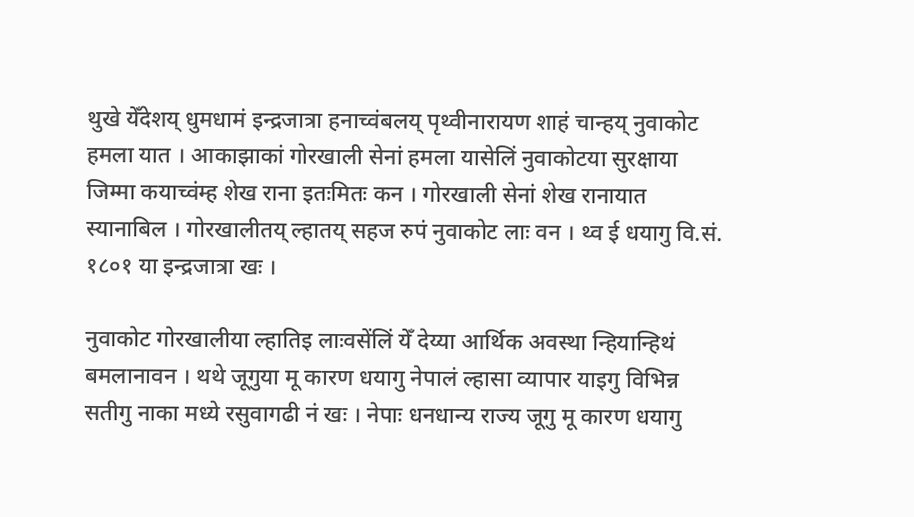थुखे येँदेशय् धुमधामं इन्द्रजात्रा हनाच्वंबलय् पृथ्वीनारायण शाहं चान्हय् नुवाकोट हमला यात । आकाझाकां गोरखाली सेनां हमला यासेलिं नुवाकोटया सुरक्षाया जिम्मा कयाच्वंम्ह शेख राना इतःमितः कन । गोरखाली सेनां शेख रानायात स्यानाबिल । गोरखालीतय् ल्हातय् सहज रुपं नुवाकोट लाः वन । थ्व ई धयागु वि.सं. १८०१ या इन्द्रजात्रा खः ।

नुवाकोट गोरखालीया ल्हातिइ लाःवसेंलिं येँ देय्या आर्थिक अवस्था न्हियान्हिथं बमलानावन । थथे जूगुया मू कारण धयागु नेपालं ल्हासा व्यापार याइगु विभिन्न सतीगु नाका मध्ये रसुवागढी नं खः । नेपाः धनधान्य राज्य जूगु मू कारण धयागु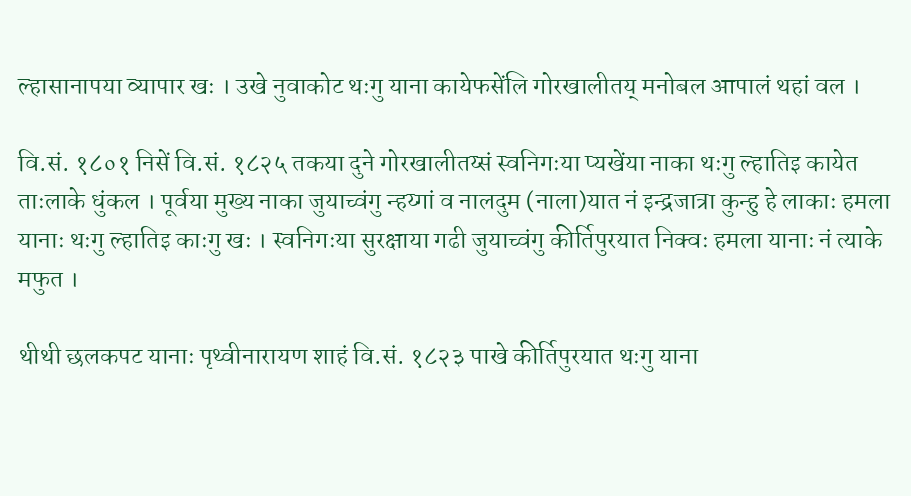ल्हासानापया व्यापार खः । उखे नुवाकोट थःगु याना कायेफसेंलि गोरखालीतय् मनोबल आपालं थहां वल ।

वि.सं. १८०१ निसें वि.सं. १८२५ तकया दुने गोरखालीतय्सं स्वनिगःया प्यखेंया नाका थःगु ल्हातिइ कायेत ताःलाके धुंकल । पूर्वया मुख्य नाका जुयाच्वंगु न्हय्गां व नालदुम (नाला)यात नं इन्द्रजात्रा कुन्हु हे लाकाः हमला यानाः थःगु ल्हातिइ काःगु खः । स्वनिगःया सुरक्षाया गढी जुयाच्वंगु कीर्तिपुरयात निक्वः हमला यानाः नं त्याके मफुत ।

थीथी छलकपट यानाः पृथ्वीनारायण शाहं वि.सं. १८२३ पाखे कीर्तिपुरयात थःगु याना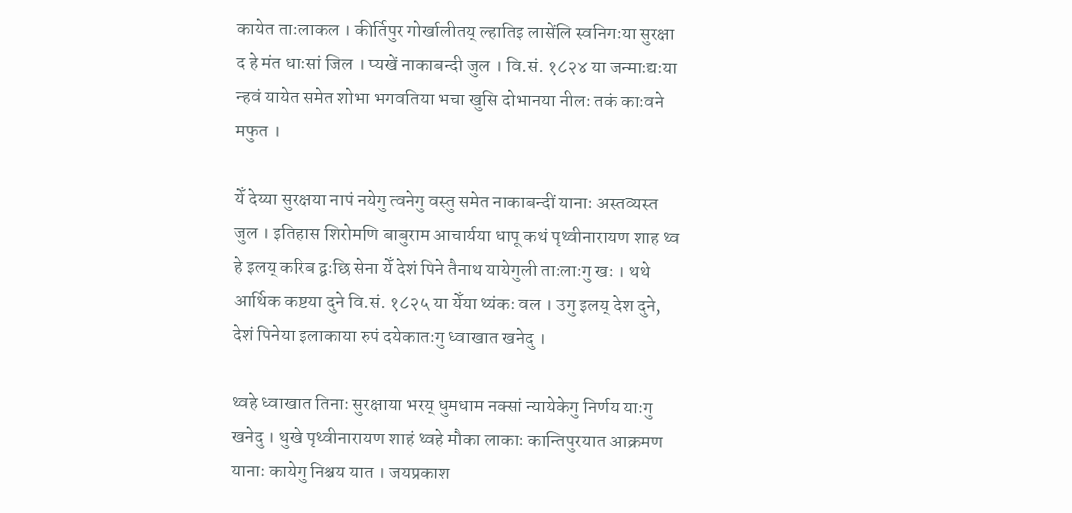कायेत ताःलाकल । कीर्तिपुर गोर्खालीतय् ल्हातिइ लासेंलि स्वनिगःया सुरक्षा द हे मंत धाःसां जिल । प्यखें नाकाबन्दी जुल । वि.सं. १८२४ या जन्माःद्यःया न्हवं यायेत समेत शोभा भगवतिया भचा खुसि दोभानया नीलः तकं काःवने मफुत ।

येँ देय्या सुरक्षया नापं नयेगु त्वनेगु वस्तु समेत नाकाबन्दीं यानाः अस्तव्यस्त जुल । इतिहास शिरोमणि बाबुराम आचार्यया धापू कथं पृथ्वीनारायण शाह थ्व हे इलय् करिब द्वःछि सेना येँ देशं पिने तैनाथ यायेगुली ताःलाःगु खः । थथे आर्थिक कष्टया दुने वि.सं. १८२५ या येँया थ्यंकः वल । उगु इलय् देश दुने, देशं पिनेया इलाकाया रुपं दयेकातःगु ध्वाखात खनेदु ।

थ्वहे ध्वाखात तिनाः सुरक्षाया भरय् धुमधाम नक्सां न्यायेकेगु निर्णय याःगु खनेदु । थुखे पृथ्वीनारायण शाहं थ्वहे मौका लाकाः कान्तिपुरयात आक्रमण यानाः कायेगु निश्चय यात । जयप्रकाश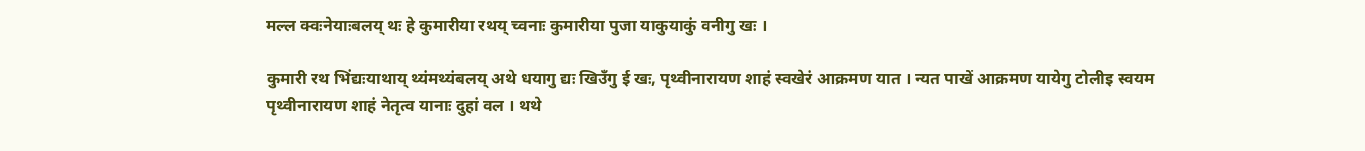मल्ल क्वःनेयाःबलय् थः हे कुमारीया रथय् च्वनाः कुमारीया पुजा याकुयाकुं वनीगु खः ।

कुमारी रथ भिंद्यःयाथाय् थ्यंमथ्यंबलय् अथे धयागु द्यः खिउँगु ई खः, पृथ्वीनारायण शाहं स्वखेरं आक्रमण यात । न्यत पाखें आक्रमण यायेगु टोलीइ स्वयम पृथ्वीनारायण शाहं नेतृत्व यानाः दुहां वल । थथे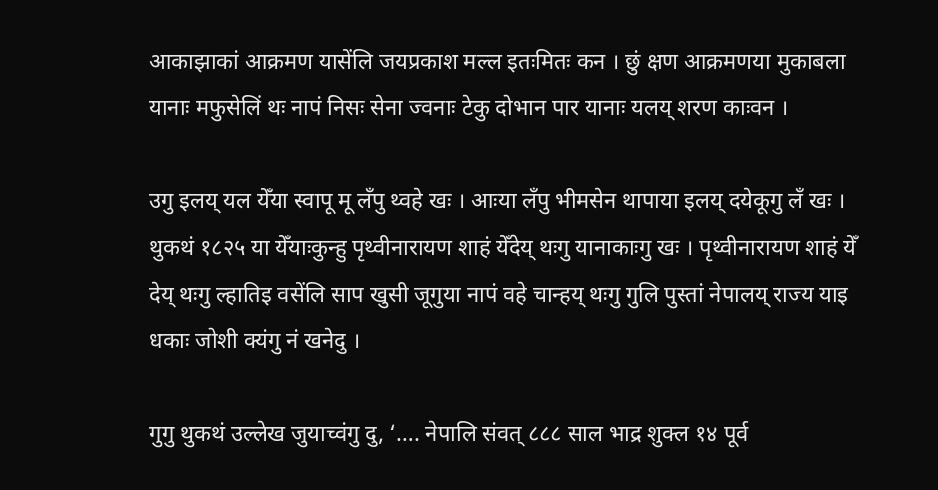आकाझाकां आक्रमण यासेंलि जयप्रकाश मल्ल इतःमितः कन । छुं क्षण आक्रमणया मुकाबला यानाः मफुसेलिं थः नापं निसः सेना ज्वनाः टेकु दोभान पार यानाः यलय् शरण काःवन ।

उगु इलय् यल येँया स्वापू मू लँपु थ्वहे खः । आःया लँपु भीमसेन थापाया इलय् दयेकूगु लँ खः । थुकथं १८२५ या येँयाःकुन्हु पृथ्वीनारायण शाहं येँदेय् थःगु यानाकाःगु खः । पृथ्वीनारायण शाहं येँ देय् थःगु ल्हातिइ वसेंलि साप खुसी जूगुया नापं वहे चान्हय् थःगु गुलि पुस्तां नेपालय् राज्य याइ धकाः जोशी क्यंगु नं खनेदु ।

गुगु थुकथं उल्लेख जुयाच्वंगु दु, ‘…. नेपालि संवत् ८८८ साल भाद्र शुक्ल १४ पूर्व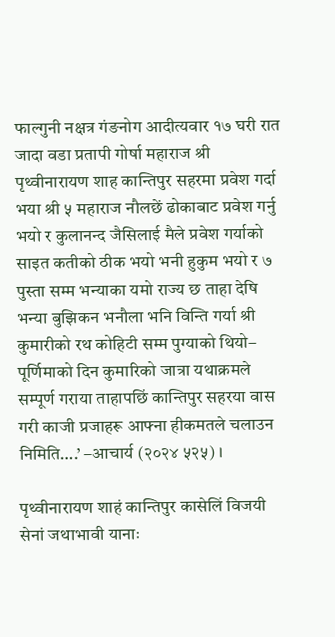फाल्गुनी नक्षत्र गंङनोग आदीत्यवार १७ घरी रात जादा वडा प्रतापी गोर्षा महाराज श्री पृथ्वीनारायण शाह कान्तिपुर सहरमा प्रवेश गर्दा भया श्री ५ महाराज नौलछें ढोकाबाट प्रवेश गर्नु भयो र कुलानन्द जैसिलाई मैले प्रवेश गर्याको साइत कतीको ठीक भयो भनी हुकुम भयो र ७ पुस्ता सम्म भन्याका यमो राज्य छ ताहा देषि भन्या बुझिकन भनौला भनि विन्ति गर्या श्री कुमारीको रथ कोहिटी सम्म पुग्याको थियो– पूर्णिमाको दिन कुमारिको जात्रा यथाक्रमले सम्पूर्ण गराया ताहापछिं कान्तिपुर सहरया वास गरी काजी प्रजाहरू आफ्ना हीकमतले चलाउन निमिति….’ –आचार्य (२०२४ ५२५) ।

पृथ्वीनारायण शाहं कान्तिपुर कासेलिं विजयी सेनां जथाभावी यानाः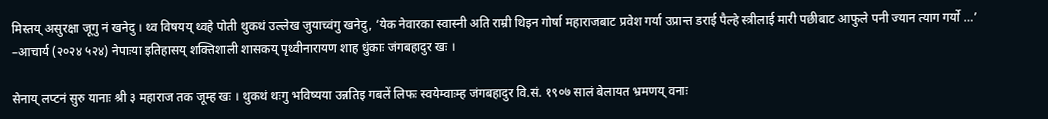मिस्तय् असुरक्षा जूगु नं खनेदु । थ्व विषयय् थ्वहे पोती थुकथं उल्लेख जुयाच्वंगु खनेदु, ‘येक नेवारका स्वास्नी अति राम्री थिइन गोर्षा महाराजबाट प्रवेश गर्या उप्रान्त डराई पैल्हे स्त्रीलाई मारी पछीबाट आफुले पनी ज्यान त्याग गर्यो …’ –आचार्य (२०२४ ५२४) नेपाःया इतिहासय् शक्तिशाली शासकय् पृथ्वीनारायण शाह धुंकाः जंगबहादुर खः ।

सेनाय् लप्टनं सुरु यानाः श्री ३ महाराज तक जूम्ह खः । थुकथं थःगु भविष्यया उन्नतिइ गबलें लिफः स्वयेम्वाःम्ह जंगबहादुर वि.सं. १९०७ सालं बेलायत भ्रमणय् वनाः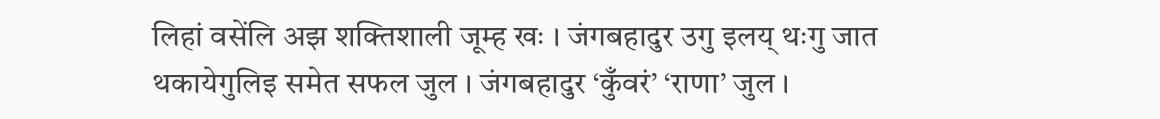लिहां वसेंलि अझ शक्तिशाली जूम्ह खः । जंगबहादुर उगु इलय् थःगु जात थकायेगुलिइ समेत सफल जुल । जंगबहादुर ‘कुँवरं’ ‘राणा’ जुल ।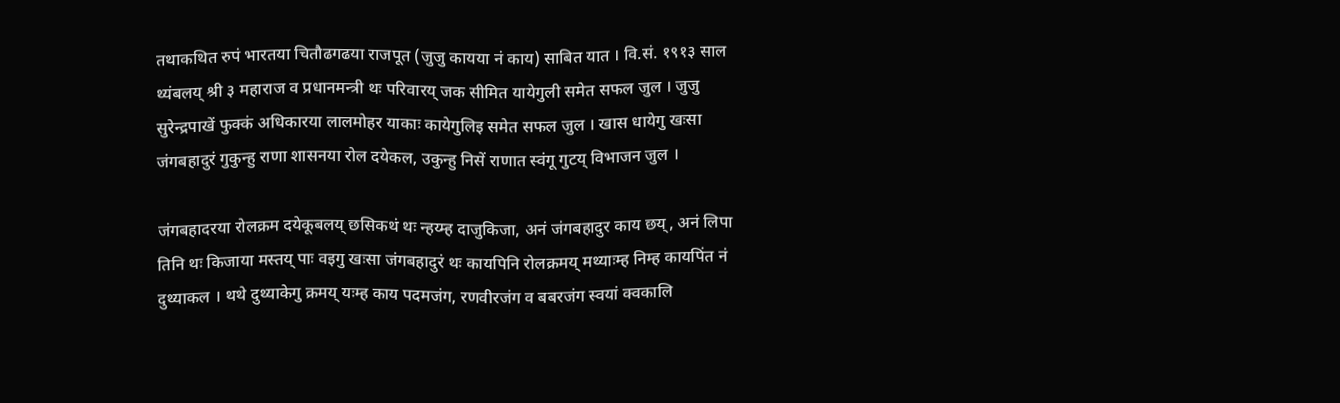तथाकथित रुपं भारतया चितौढगढया राजपूत (जुजु कायया नं काय) साबित यात । वि.सं. १९१३ साल थ्यंबलय् श्री ३ महाराज व प्रधानमन्त्री थः परिवारय् जक सीमित यायेगुली समेत सफल जुल । जुजु सुरेन्द्रपाखें फुक्कं अधिकारया लालमोहर याकाः कायेगुलिइ समेत सफल जुल । खास धायेगु खःसा जंगबहादुरं गुकुन्हु राणा शासनया रोल दयेकल, उकुन्हु निसें राणात स्वंगू गुटय् विभाजन जुल ।

जंगबहादरया रोलक्रम दयेकूबलय् छसिकथं थः न्हय्म्ह दाजुकिजा, अनं जंगबहादुर काय छय्, अनं लिपा तिनि थः किजाया मस्तय् पाः वइगु खःसा जंगबहादुरं थः कायपिनि रोलक्रमय् मथ्याःम्ह निम्ह कायपिंत नं दुथ्याकल । थथे दुथ्याकेगु क्रमय् यःम्ह काय पदमजंग, रणवीरजंग व बबरजंग स्वयां क्वकालि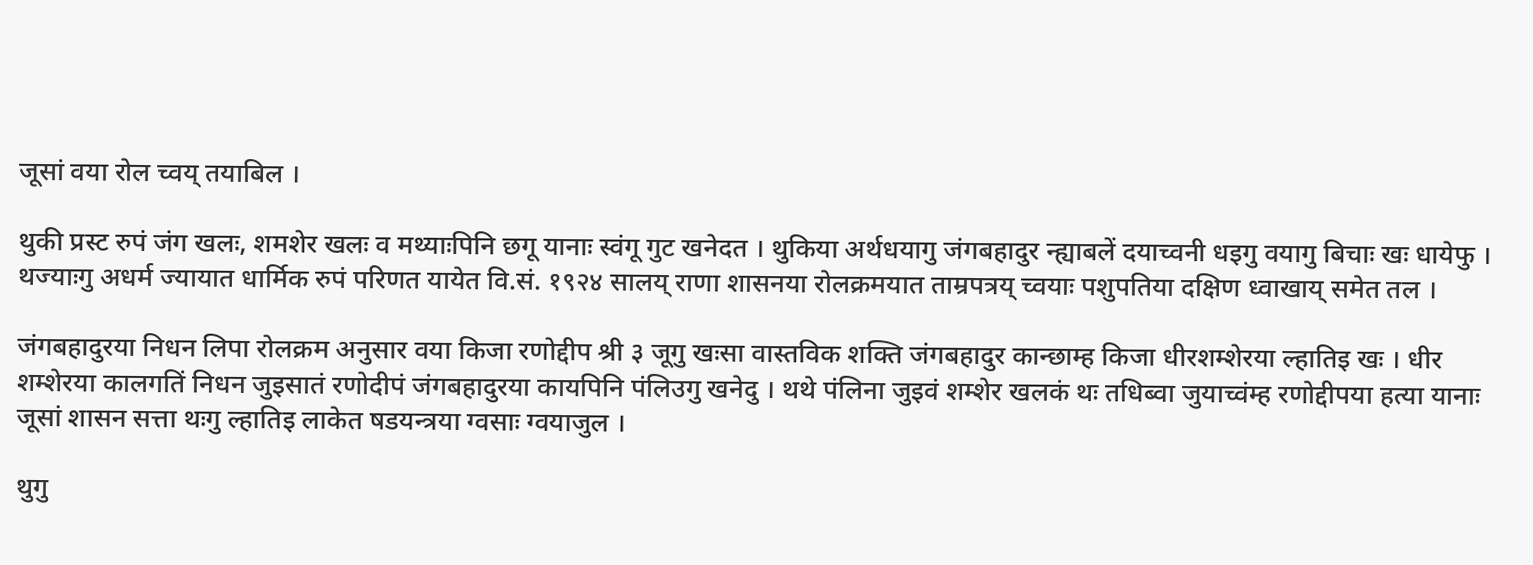जूसां वया रोल च्वय् तयाबिल ।

थुकी प्रस्ट रुपं जंग खलः, शमशेर खलः व मथ्याःपिनि छगू यानाः स्वंगू गुट खनेदत । थुकिया अर्थधयागु जंगबहादुर न्ह्याबलें दयाच्वनी धइगु वयागु बिचाः खः धायेफु । थज्याःगु अधर्म ज्यायात धार्मिक रुपं परिणत यायेत वि.सं. १९२४ सालय् राणा शासनया रोलक्रमयात ताम्रपत्रय् च्वयाः पशुपतिया दक्षिण ध्वाखाय् समेत तल ।

जंगबहादुरया निधन लिपा रोलक्रम अनुसार वया किजा रणोद्दीप श्री ३ जूगु खःसा वास्तविक शक्ति जंगबहादुर कान्छाम्ह किजा धीरशम्शेरया ल्हातिइ खः । धीर शम्शेरया कालगतिं निधन जुइसातं रणोदीपं जंगबहादुरया कायपिनि पंलिउगु खनेदु । थथे पंलिना जुइवं शम्शेर खलकं थः तधिब्वा जुयाच्वंम्ह रणोद्दीपया हत्या यानाः जूसां शासन सत्ता थःगु ल्हातिइ लाकेत षडयन्त्रया ग्वसाः ग्वयाजुल ।

थुगु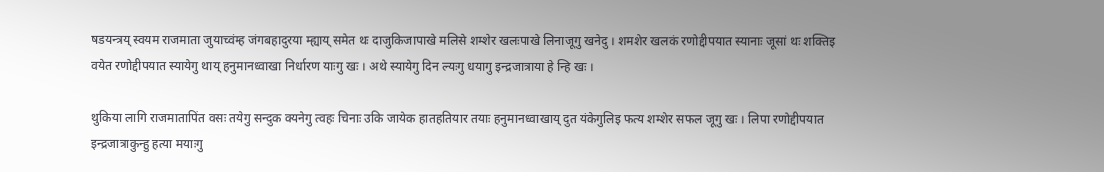षडयन्त्रय् स्वयम राजमाता जुयाच्वंम्ह जंगबहादुरया म्ह्याय् समेत थः दाजुकिजापाखे मलिसे शम्शेर खलःपाखे लिनाजूगु खनेदु । शमशेर खलकं रणोद्दीपयात स्यानाः जूसां थः शक्तिइ वयेत रणोद्दीपयात स्यायेगु थाय् हनुमानध्वाखा निर्धारण याःगु खः । अथे स्यायेगु दिन ल्यःगु धयागु इन्द्रजात्राया हे न्हि खः ।

थुकिया लागि राजमातापिंत वसः तयेगु सन्दुक क्यनेगु त्वहः चिनाः उकि जायेक हातहतियार तयाः हनुमानध्वाखाय् दुत यंकेगुलिइ फत्य शम्शेर सफल जूगु खः । लिपा रणोद्दीपयात इन्द्रजात्राकुन्हु हत्या मयाःगु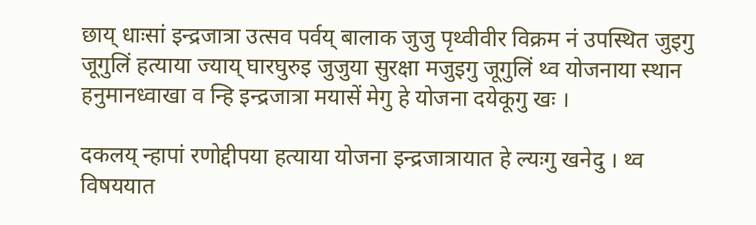छाय् धाःसां इन्द्रजात्रा उत्सव पर्वय् बालाक जुजु पृथ्वीवीर विक्रम नं उपस्थित जुइगु जूगुलिं हत्याया ज्याय् घारघुरुइ जुजुया सुरक्षा मजुइगु जूगुलिं थ्व योजनाया स्थान हनुमानध्वाखा व न्हि इन्द्रजात्रा मयासें मेगु हे योजना दयेकूगु खः ।

दकलय् न्हापां रणोद्दीपया हत्याया योजना इन्द्रजात्रायात हे ल्यःगु खनेदु । थ्व विषययात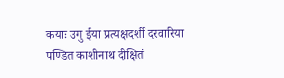कयाः उगु ईया प्रत्यक्षदर्शी दरवारिया पण्डित काशीनाथ दीक्षितं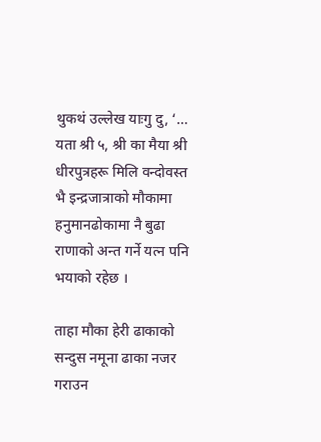थुकथं उल्लेख याःगु दु, ‘… यता श्री ५, श्री का मैया श्री धीरपुत्रहरू मिलि वन्दोवस्त भै इन्द्रजात्राको मौकामा हनुमानढोकामा नै बुढा राणाको अन्त गर्ने यत्न पनि भयाको रहेछ ।

ताहा मौका हेरी ढाकाको सन्दुस नमूना ढाका नजर गराउन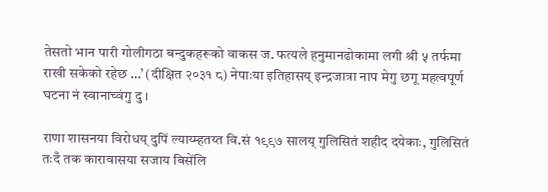तेसतो भान पारी गोलीगठा बन्दुकहरूको वाकस ज. फत्यले हनुमानढोकामा लगी श्री ५ तर्फमा राखी सकेको रहेछ …’ (दीक्षित २०३१ ८) नेपाःया इतिहासय् इन्द्रजात्रा नाप मेगु छगू महत्वपूर्ण घटना नं स्वानाच्वंगु दु ।

राणा शासनया विरोधय् दुपिं ल्याय्म्हतय्त वि.सं १९९७ सालय् गुलिसितं शहीद दयेकाः, गुलिसितं तःदँ तक कारावासया सजाय बिसेंलि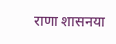राणा शासनया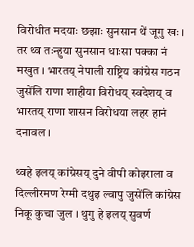विरोधीत मदयाः छझाः सुनसान थें जूगु खः । तर थ्व तःन्हुया सुनसान धाःसा पक्का नं मखुत । भारतय् नेपाली राष्ट्रिय कांग्रेस गठन जुसेंलि राणा शाहीया विरोधय् स्वदेशय् व भारतय् राणा शासन विरोधया लहर हानं दनावल ।

थ्वहे इलय् कांग्रेसय् दुने वीपी कोइराला व दिल्लीरमण रेग्मी दथुइ ल्वापु जुसेंलि कांग्रेस निकू कुचा जुल । थुगु हे इलय् सुवर्ण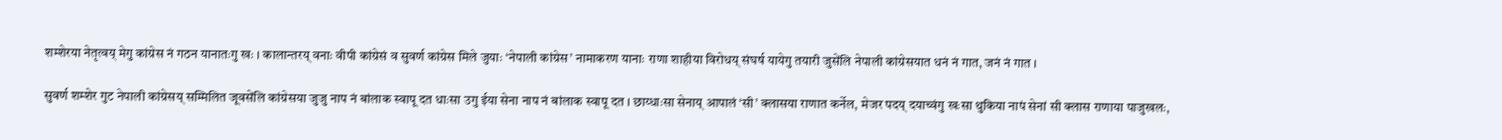शम्शेरया नेतृत्वय् मेगु कांग्रेस नं गठन यानातःगु खः । कालान्तरय् वनाः वीपी कांग्रेसं व सुवर्ण कांग्रेस मिले जुयाः ‘नेपाली कांग्रेस’ नामाकरण यानाः राणा शाहीया विरोधय् संघर्ष यायेगु तयारी जुसेंलि नेपाली कांग्रेसयात धनं नं गात, जनं नं गात ।

सुवर्ण शम्शेर गुट नेपाली कांग्रेसय् सम्मिलित जूवसेंलि कांग्रेसया जुजु नाप नं बांलाक स्वापू दत धाःसा उगु ईया सेना नाप नं बांलाक स्वापू दत । छाय्धाःसा सेनाय् आपालं ‘सी’ क्लासया राणात कर्नेल, मेजर पदय् दयाच्वंगु खःसा थुकिया नापं सेनां सी क्लास राणाया पाजुखलः,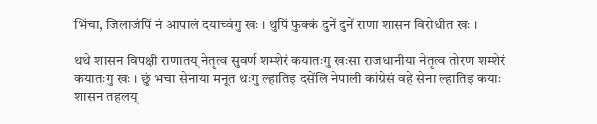भिंचा, जिलाजंपिं नं आपालं दयाच्वंगु खः । थुपिं फुक्कं दुनें दुनें राणा शासन विरोधीत खः ।

थथे शासन विपक्षी राणातय् नेतृत्व सुवर्ण शम्शेरं कयातःगु खःसा राजधानीया नेतृत्व तोरण शम्शेरं कयातःगु खः । छुं भचा सेनाया मनूत थःगु ल्हातिइ दसेंलि नेपाली कांग्रेसं वहे सेना ल्हातिइ कयाः शासन तहलय्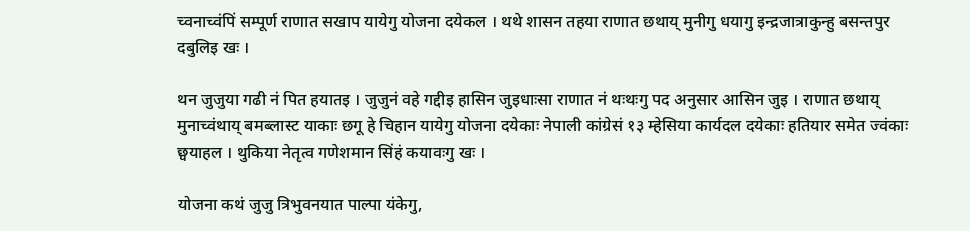च्वनाच्वंपिं सम्पूर्ण राणात सखाप यायेगु योजना दयेकल । थथे शासन तहया राणात छथाय् मुनीगु धयागु इन्द्रजात्राकुन्हु बसन्तपुर दबुलिइ खः ।

थन जुजुया गढी नं पित हयातइ । जुजुनं वहे गद्दीइ हासिन जुइधाःसा राणात नं थःथःगु पद अनुसार आसिन जुइ । राणात छथाय् मुनाच्वंथाय् बमब्लास्ट याकाः छगू हे चिहान यायेगु योजना दयेकाः नेपाली कांग्रेसं १३ म्हेसिया कार्यदल दयेकाः हतियार समेत ज्वंकाः छ्वयाहल । थुकिया नेतृत्व गणेशमान सिंहं कयावःगु खः ।

योजना कथं जुजु त्रिभुवनयात पाल्पा यंकेगु,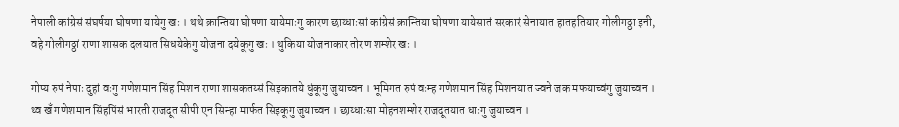नेपाली कांग्रेसं संघर्षया घोषणा यायेगु खः । थथे क्रान्तिया घोषणा यायेमाःगु कारण छाय्धाःसां कांग्रेसं क्रान्तिया घोषणा यायेसातं सरकारं सेनायात हातहतियार गोलीगठ्ठा इनी, वहे गोलीगठ्ठां राणा शासक दलयात सिधयेकेगु योजना दयेकूगु खः । थुकिया योजनाकार तोरण शम्शेर खः ।

गोप्य रुपं नेपाः दुहां वःगु गणेशमान सिंह मिशन राणा शासकतय्सं सिइकातये धुंकूगु जुयाच्वन । भूमिगत रुपं वःम्ह गणेशमान सिंह मिशनयात ज्वने जक मफयाच्वंगु जुयाच्वन । थ्व खँ गणेशमान सिंहपिंसं भारती राजदूत सीपी एन सिन्हा मार्फत सिइकूगु जुयाच्वन । छाय्धाःसा मोहनशम्शेर राजदूतयात धाःगु जुयाच्वन ।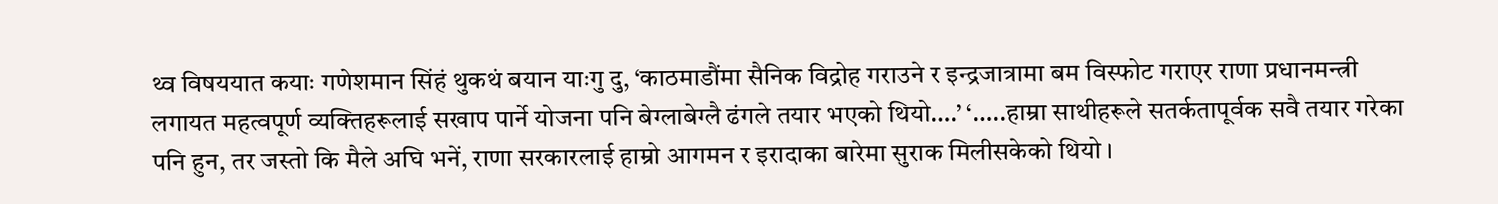थ्व विषययात कयाः गणेशमान सिंहं थुकथं बयान याःगु दु, ‘काठमाडौंमा सैनिक विद्रोह गराउने र इन्द्रजात्रामा बम विस्फोट गराएर राणा प्रधानमन्त्री लगायत महत्वपूर्ण व्यक्तिहरूलाई सखाप पार्ने योजना पनि बेग्लाबेग्लै ढंगले तयार भएको थियो….’ ‘…..हाम्रा साथीहरूले सतर्कतापूर्वक सवै तयार गरेका पनि हुन, तर जस्तो कि मैले अघि भनें, राणा सरकारलाई हाम्रो आगमन र इरादाका बारेमा सुराक मिलीसकेको थियो ।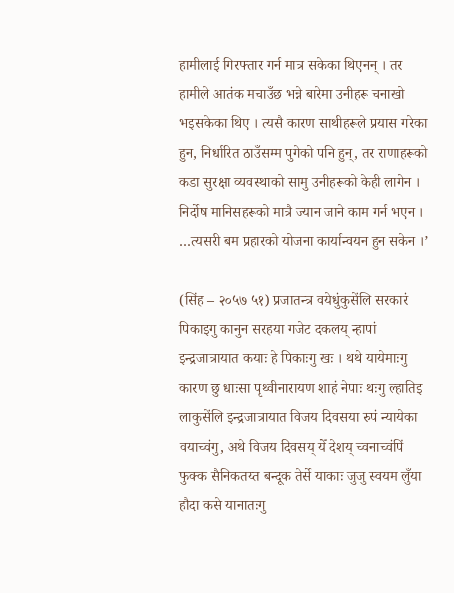हामीलाई गिरफ्तार गर्न मात्र सकेका थिएनन् । तर हामीले आतंक मचाउँछ भन्ने बारेमा उनीहरू चनाखो भइसकेका थिए । त्यसै कारण साथीहरूले प्रयास गरेका हुन, निर्धारित ठाउँसम्म पुगेको पनि हुन्, तर राणाहरूको कडा सुरक्षा व्यवस्थाको सामु उनीहरूको केही लागेन । निर्दोष मानिसहरूको मात्रै ज्यान जाने काम गर्न भएन । …त्यसरी बम प्रहारको योजना कार्यान्वयन हुन सकेन ।’

(सिंह – २०५७ ५१) प्रजातन्त्र वयेधुंकुसेंलि सरकारं पिकाइगु कानुन सरहया गजेट दकलय् न्हापां इन्द्रजात्रायात कयाः हे पिकाःगु खः । थथे यायेमाःगु कारण छु धाःसा पृथ्वीनारायण शाहं नेपाः थःगु ल्हातिइ लाकुसेंलि इन्द्रजात्रायात विजय दिवसया रुपं न्यायेका वयाच्वंगु, अथे विजय दिवसय् येँ देशय् च्वनाच्वंपिं फुक्क सैनिकतय्त बन्दूक तेर्से याकाः जुजु स्वयम लुँया हौदा कसे यानातःगु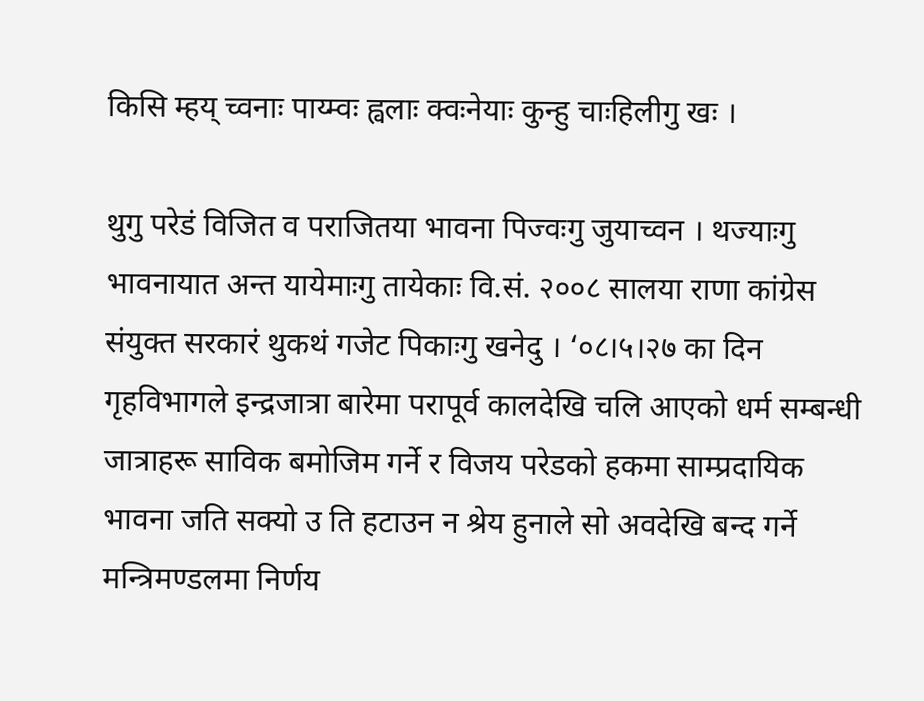किसि म्हय् च्वनाः पाय्म्वः ह्वलाः क्वःनेयाः कुन्हु चाःहिलीगु खः ।

थुगु परेडं विजित व पराजितया भावना पिज्वःगु जुयाच्वन । थज्याःगु भावनायात अन्त यायेमाःगु तायेकाः वि.सं. २००८ सालया राणा कांग्रेस संयुक्त सरकारं थुकथं गजेट पिकाःगु खनेदु । ‘०८।५।२७ का दिन गृहविभागले इन्द्रजात्रा बारेमा परापूर्व कालदेखि चलि आएको धर्म सम्बन्धी जात्राहरू साविक बमोजिम गर्ने र विजय परेडको हकमा साम्प्रदायिक भावना जति सक्यो उ ति हटाउन न श्रेय हुनाले सो अवदेखि बन्द गर्ने मन्त्रिमण्डलमा निर्णय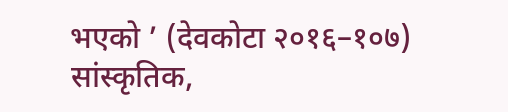भएको ’ (देवकोटा २०१६–१०७) सांस्कृतिक,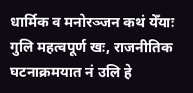धार्मिक व मनोरञ्जन कथं येँयाः गुलि महत्वपूर्ण खः, राजनीतिक घटनाक्रमयात नं उलि हे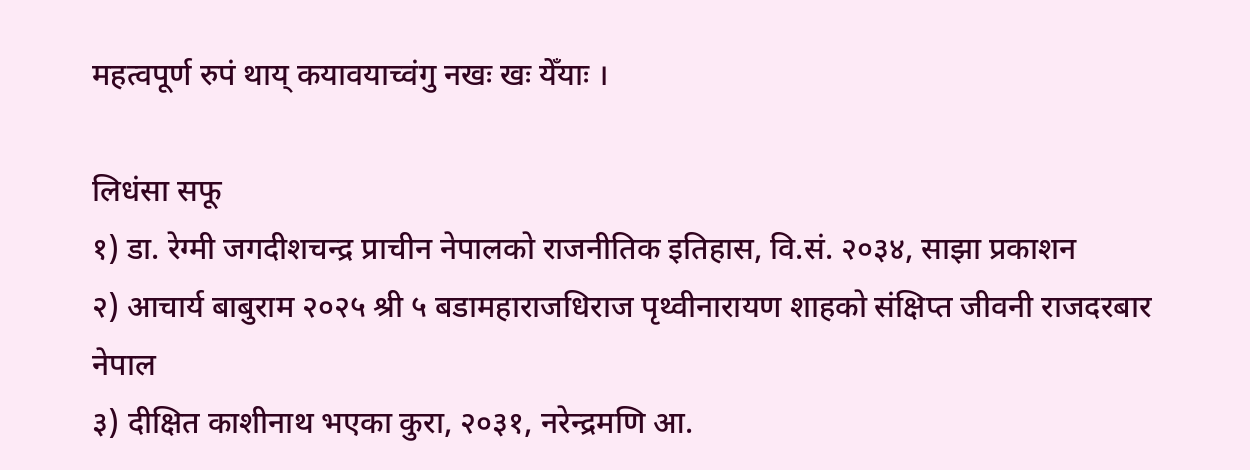महत्वपूर्ण रुपं थाय् कयावयाच्वंगु नखः खः येँयाः ।

लिधंसा सफू
१) डा. रेग्मी जगदीशचन्द्र प्राचीन नेपालको राजनीतिक इतिहास, वि.सं. २०३४, साझा प्रकाशन
२) आचार्य बाबुराम २०२५ श्री ५ बडामहाराजधिराज पृथ्वीनारायण शाहको संक्षिप्त जीवनी राजदरबार नेपाल
३) दीक्षित काशीनाथ भएका कुरा, २०३१, नरेन्द्रमणि आ.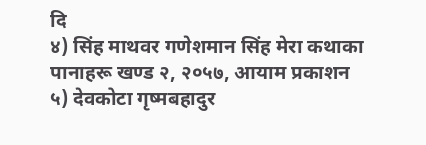दि
४) सिंह माथवर गणेशमान सिंह मेरा कथाका पानाहरू खण्ड २, २०५७, आयाम प्रकाशन
५) देवकोटा गृष्मबहादुर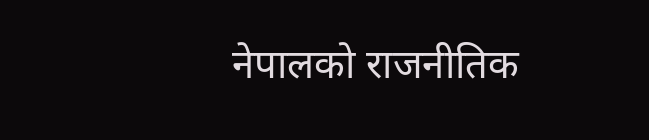नेपालको राजनीतिक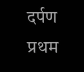दर्पण प्रथम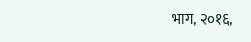भाग, २०१६,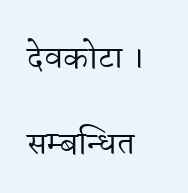देवकोटा ।

सम्बन्धित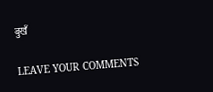बुखँ

LEAVE YOUR COMMENTS